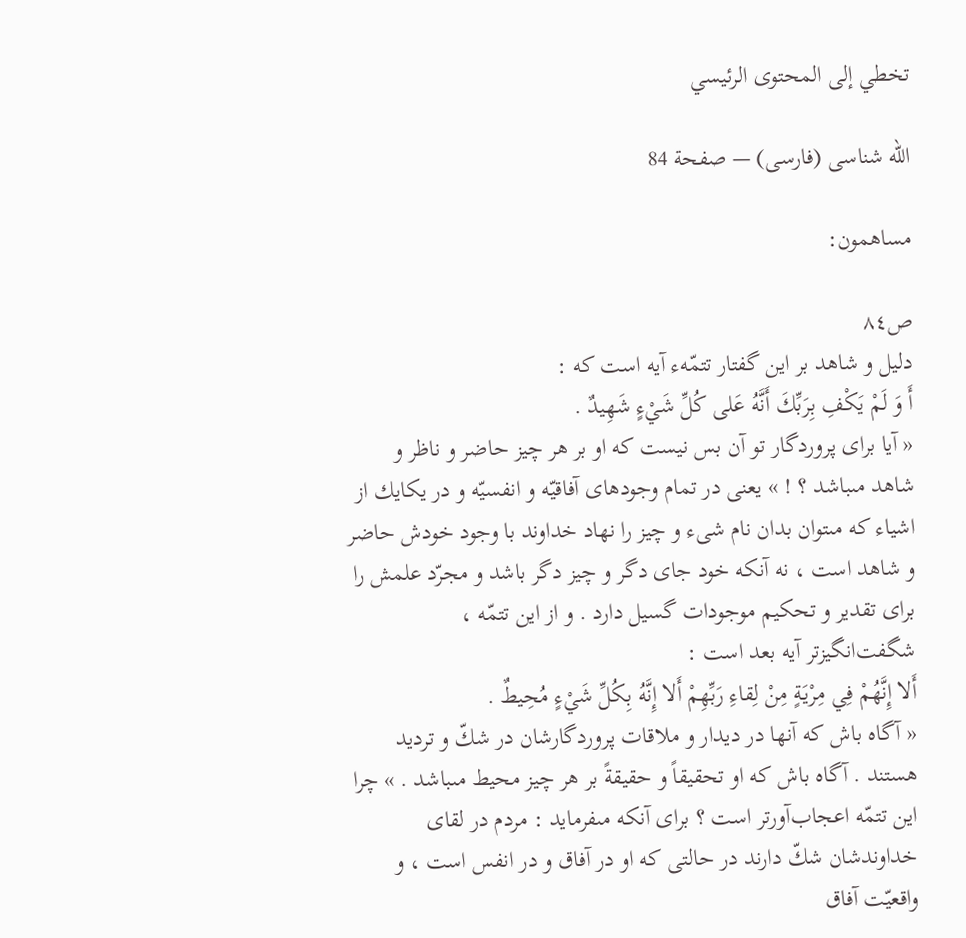تخطي إلى المحتوى الرئيسي

الله شناسى (فارسى) — صفحة 84

مساهمون:

ص٨٤
دليل و شاهد بر اين گفتار تتمّهء آيه است كه :
أَ وَ لَمْ يَكْفِ بِرَبِّكَ أَنَّهُ عَلى كُلِّ شَيْءٍ شَهِيدٌ .
« آيا براى پروردگار تو آن بس نيست كه او بر هر چيز حاضر و ناظر و شاهد مىباشد ؟ ! » يعنى در تمام وجودهاى آفاقيّه و انفسيّه و در يكايك از اشياء كه مىتوان بدان نام شىء و چيز را نهاد خداوند با وجود خودش حاضر و شاهد است ، نه آنكه خود جاى دگر و چيز دگر باشد و مجرّد علمش را براى تقدير و تحكيم موجودات گسيل دارد . و از اين تتمّه ، شگفت‌انگيزتر آيه بعد است :
أَلا إِنَّهُمْ فِي مِرْيَةٍ مِنْ لِقاءِ رَبِّهِمْ أَلا إِنَّهُ بِكُلِّ شَيْءٍ مُحِيطٌ .
« آگاه باش كه آنها در ديدار و ملاقات پروردگارشان در شكّ و ترديد هستند . آگاه باش كه او تحقيقاً و حقيقةً بر هر چيز محيط مىباشد . » چرا اين تتمّه اعجاب‌آورتر است ؟ براى آنكه مىفرمايد : مردم در لقاى خداوندشان شكّ دارند در حالتى كه او در آفاق و در انفس است ، و واقعيّت آفاق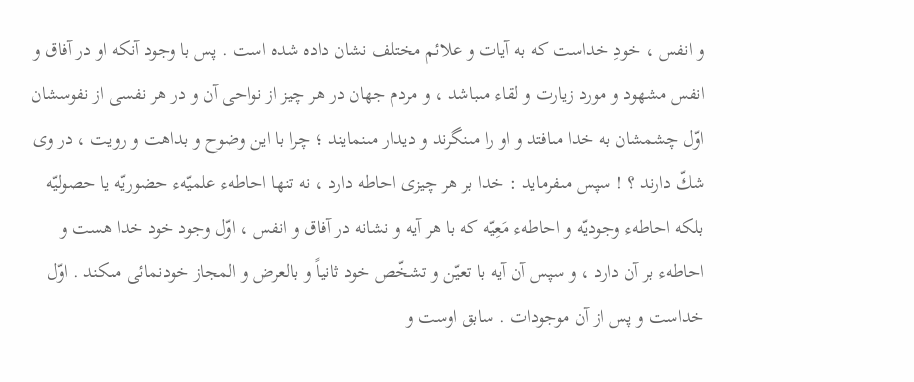و انفس ، خودِ خداست كه به آيات و علائم مختلف نشان داده شده است . پس با وجود آنكه او در آفاق و انفس مشهود و مورد زيارت و لقاء مىباشد ، و مردم جهان در هر چيز از نواحى آن و در هر نفسى از نفوسشان اوّل چشمشان به خدا مىافتد و او را مىنگرند و ديدار مىنمايند ؛ چرا با اين وضوح و بداهت و رويت ، در وى شكّ دارند ؟ ! سپس مىفرمايد : خدا بر هر چيزى احاطه دارد ، نه تنها احاطهء علميّهء حضوريّه يا حصوليّه بلكه احاطهء وجوديّه و احاطهء مَعِيّه كه با هر آيه و نشانه در آفاق و انفس ، اوّل وجود خود خدا هست و احاطهء بر آن دارد ، و سپس آن آيه با تعيّن و تشخّص خود ثانياً و بالعرض و المجاز خودنمائى مىكند . اوّل خداست و پس از آن موجودات . سابق اوست و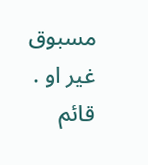مسبوق غير او . قائم